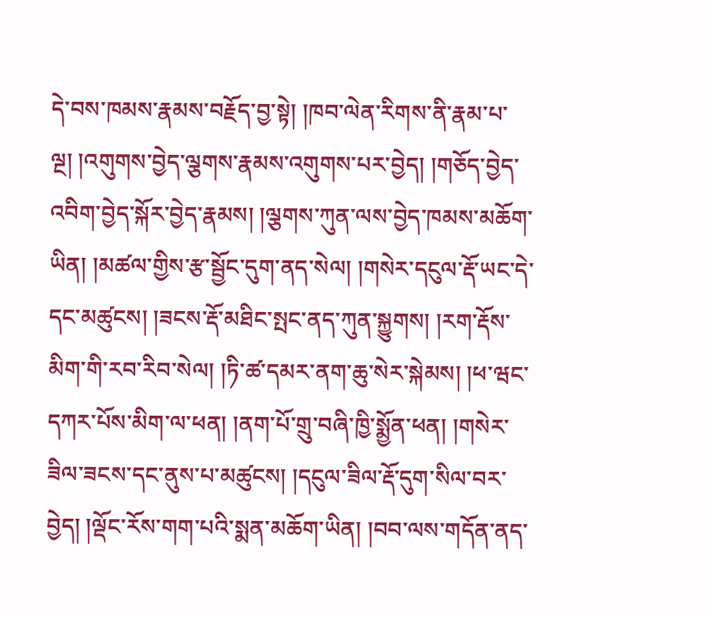དེ་བས་ཁམས་རྣམས་བརྗོད་བྱ་སྟེ། །ཁབ་ལེན་རིགས་ནི་རྣམ་པ་ལྔ། །འགུགས་བྱེད་ལྕགས་རྣམས་འགུགས་པར་བྱེད། །གཅོད་བྱེད་འབིག་བྱེད་སྐོར་བྱེད་རྣམས། །ལྕགས་ཀུན་ལས་བྱེད་ཁམས་མཆོག་ཡིན། །མཚལ་གྱིས་རྩ་སྦྱོང་དུག་ནད་སེལ། །གསེར་དངུལ་རྡོ་ཡང་དེ་དང་མཚུངས། །ཟངས་རྡོ་མཐིང་སྤང་ནད་ཀུན་སྐྱུགས། །རག་རྡོས་མིག་གི་རབ་རིབ་སེལ། །ཏི་ཚ་དམར་ནག་ཆུ་སེར་སྐེམས། །ཕ་ཝང་དཀར་པོས་མིག་ལ་ཕན། །ནག་པོ་གྲུ་བཞི་ཁྱི་སྨྱོན་ཕན། །གསེར་ཟིལ་ཟངས་དང་ནུས་པ་མཚུངས། །དངུལ་ཟིལ་རྡོ་དུག་སིལ་བར་བྱེད། །ལྡོང་རོས་གག་པའི་སྨན་མཆོག་ཡིན། །བབ་ལས་གདོན་ནད་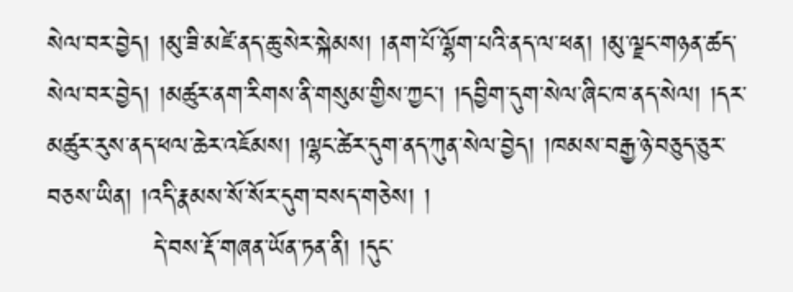སེལ་བར་བྱེད། །མུ་ཟི་མཛེ་ནད་ཆུ་སེར་སྐེམས། །ནག་པོ་ལྷོག་པའི་ནད་ལ་ཕན། །མུ་ལྗང་གཉན་ཚད་སེལ་བར་བྱེད། །མཚུར་ནག་རིགས་ནི་གསུམ་གྱིས་ཀྱང་། །དབྱིག་དུག་སེལ་ཞིང་ཁ་ནད་སེལ། །དར་མཚུར་རུས་ནད་ཕལ་ཆེར་འཇོམས། །ལྷང་ཚེར་དུག་ནད་ཀུན་སེལ་བྱེད། །ཁམས་བརྒྱ་ཉེ་བཅུད་ཅུར་བཅས་ཡིན། །འདི་རྣམས་སོ་སོར་དུག་བསད་གཅེས། །
            དེ་བས་རྡོ་གཞན་ཡོན་ཏན་ནི། །དུང་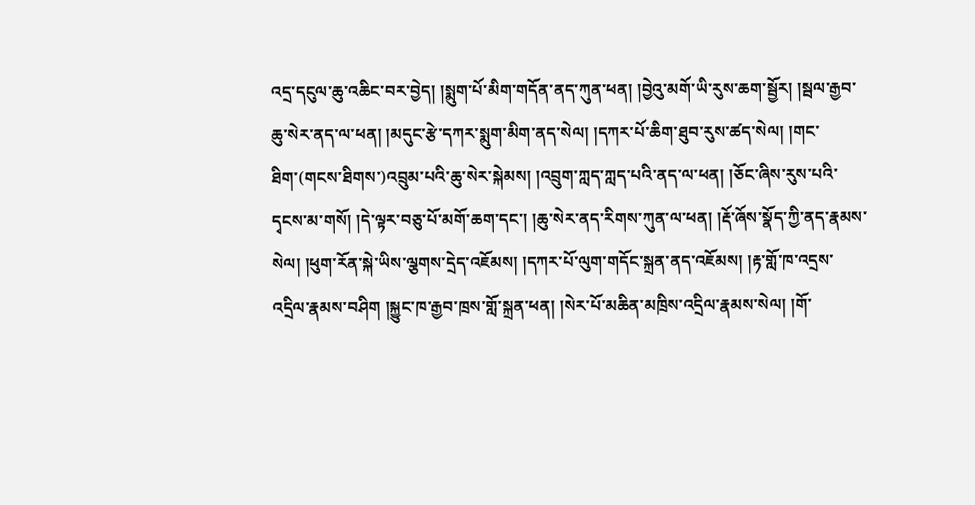འདྲ་དངུལ་ཆུ་འཆིང་བར་བྱེད། །སྨུག་པོ་མིག་གདོན་ནད་ཀུན་ཕན། །བྱེའུ་མགོ་ཡི་རུས་ཆག་སྦྱོར། །སྦལ་རྒྱབ་ཆུ་སེར་ནད་ལ་ཕན། །མདུང་རྩེ་དཀར་སྨུག་མིག་ནད་སེལ། །དཀར་པོ་ཆིག་ཐུབ་རུས་ཚད་སེལ། །གང་ཐིག་(གངས་ཐིགས་)འབྲུམ་པའི་ཆུ་སེར་སྐེམས། །འབྲུག་ཀླད་ཀླད་པའི་ནད་ལ་ཕན། །ཅོང་ཞིས་རུས་པའི་དྭངས་མ་གསོ། །དེ་ལྟར་བཅུ་པོ་མགོ་ཆག་དང་། །ཆུ་སེར་ནད་རིགས་ཀུན་ལ་ཕན། །རྡོ་ཞོས་སྣོད་ཀྱི་ནད་རྣམས་སེལ། །ཕུག་རོན་སྐེ་ཡིས་ལྕགས་དྲེད་འཇོམས། །དཀར་པོ་ལུག་གདོང་སྐྲན་ནད་འཇོམས། །རྟ་གློ་ཁ་འདྲས་འདྲིལ་རྣམས་བཤིག །སྐྱུང་ཁ་རྒྱབ་ཁྲས་གློ་སྐྲན་ཕན། །སེར་པོ་མཆིན་མཁྲིས་འདྲིལ་རྣམས་སེལ། །གོ་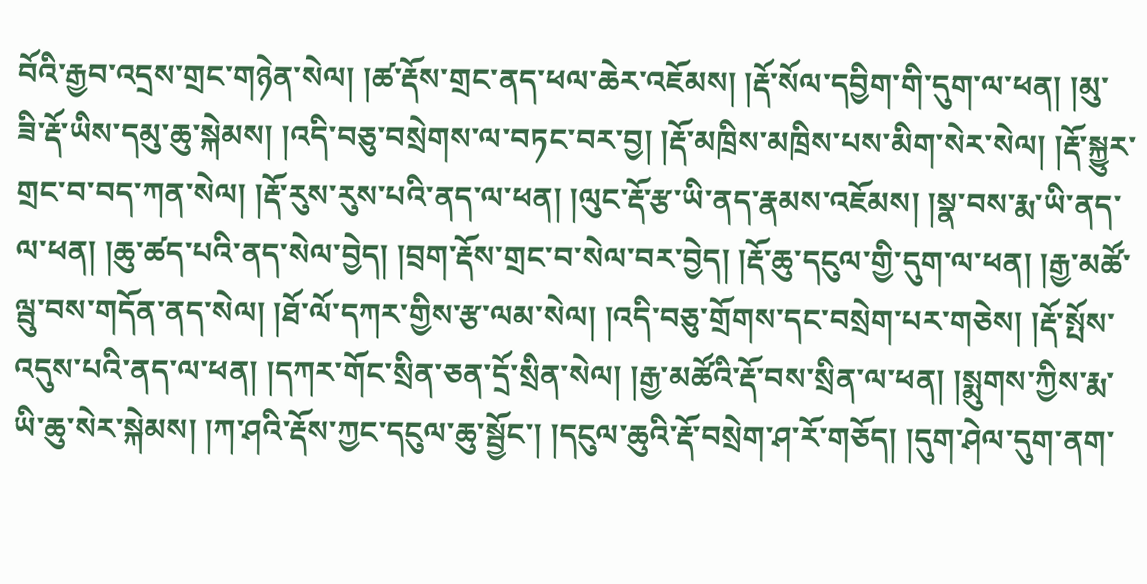བོའི་རྒྱབ་འདྲས་གྲང་གཉེན་སེལ། །ཚ་རྡོས་གྲང་ནད་ཕལ་ཆེར་འཇོམས། །རྡོ་སོལ་དབྱིག་གི་དུག་ལ་ཕན། །མུ་ཟི་རྡོ་ཡིས་དམུ་ཆུ་སྐེམས། །འདི་བཅུ་བསྲེགས་ལ་བཏང་བར་བྱ། །རྡོ་མཁྲིས་མཁྲིས་པས་མིག་སེར་སེལ། །རྡོ་སྐྱུར་གྲང་བ་བད་ཀན་སེལ། །རྡོ་རུས་རུས་པའི་ནད་ལ་ཕན། །ལུང་རྡོ་རྩ་ཡི་ནད་རྣམས་འཇོམས། །སྣ་བས་རྨ་ཡི་ནད་ལ་ཕན། །ཆུ་ཚད་པའི་ནད་སེལ་བྱེད། །བྲག་རྡོས་གྲང་བ་སེལ་བར་བྱེད། །རྡོ་ཆུ་དངུལ་གྱི་དུག་ལ་ཕན། །རྒྱ་མཚོ་ལྦུ་བས་གདོན་ནད་སེལ། །ཐོ་ལོ་དཀར་གྱིས་རྩ་ལམ་སེལ། །འདི་བཅུ་གྲོགས་དང་བསྲེག་པར་གཅེས། །རྡོ་སྤོས་འདུས་པའི་ནད་ལ་ཕན། །དཀར་གོང་སྲིན་ཅན་དྲོ་སྲིན་སེལ། །རྒྱ་མཚོའི་རྡོ་བས་སྲིན་ལ་ཕན། །སྨུགས་ཀྱིས་རྨ་ཡི་ཆུ་སེར་སྐེམས། །ཀ་ཤའི་རྡོས་ཀྱང་དངུལ་ཆུ་སྦྱོང་། །དངུལ་ཆུའི་རྡོ་བསྲེག་ཤ་རོ་གཅོད། །དུག་ཤེལ་དུག་ནག་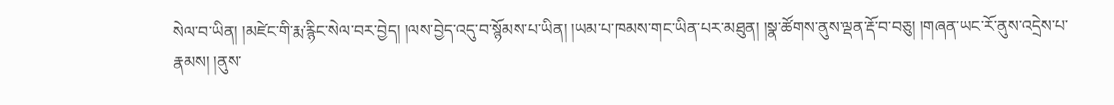སེལ་བ་ཡིན། །མཛེང་གི་རྨ་རྙིང་སེལ་བར་བྱེད། །ལས་བྱེད་འདུ་བ་སྙོམས་པ་ཡིན། །ཡམ་པ་ཁམས་གང་ཡིན་པར་མཐུན། །སྣ་ཚོགས་ནུས་ལྡན་རྡོ་བ་བཅུ། །གཞན་ཡང་རོ་ནུས་འདྲེས་པ་རྣམས། །ནུས་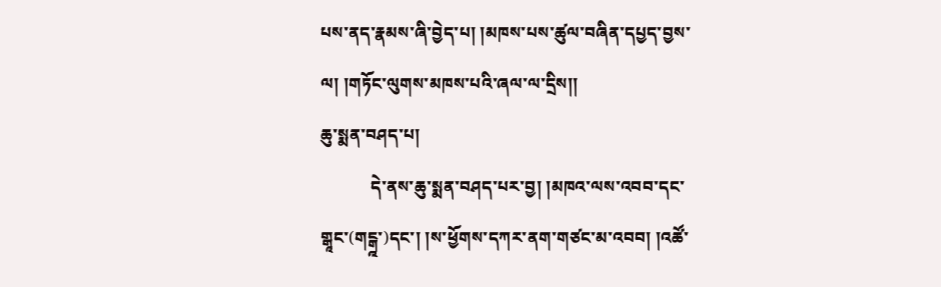པས་ནད་རྣམས་ཞི་བྱེད་པ། །མཁས་པས་ཚུལ་བཞིན་དཔྱད་བྱས་ལ། །གཏོང་ལུགས་མཁས་པའི་ཞལ་ལ་དྲིས།།
ཆུ་སྨན་བཤད་པ།
            དེ་ནས་ཆུ་སྨན་བཤད་པར་བྱ། །མཁའ་ལས་འབབ་དང་གྒཱང་(གངྒྰ་)དང་། །ས་ཕྱོགས་དཀར་ནག་གཙང་མ་འབབ། །འཚོ་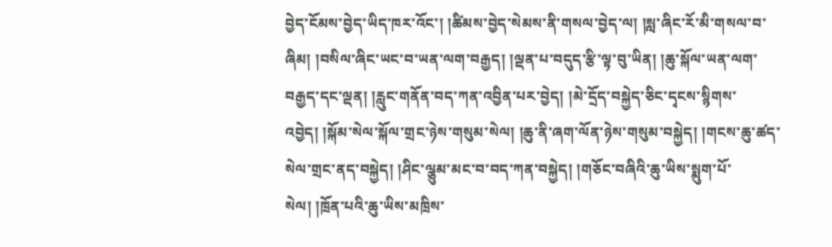བྱེད་ངོམས་བྱེད་ཡིད་ཁར་འོང་། །ཚིམས་བྱེད་སེམས་ནི་གསལ་བྱེད་ལ། །སླ་ཞིང་རོ་མི་གསལ་བ་ཞིམ། །བསིལ་ཞིང་ཡང་བ་ཡན་ལག་བརྒྱད། །ལྡན་པ་བདུད་རྩི་ལྟ་བུ་ཡིན། །ཆུ་སྐོལ་ཡན་ལག་བརྒྱད་དང་ལྡན། །རླུང་གནོན་བད་ཀན་འབྱིན་པར་བྱེད། །མེ་དྲོད་བསྐྱེད་ཅིང་དྭངས་སྙིགས་འབྱེད། །སྐོམ་སེལ་སྐོལ་གྲང་ཉེས་གསུམ་སེལ། །ཆུ་ནི་ཞག་ལོན་ཉེས་གསུམ་བསྐྱེད། །གངས་ཆུ་ཚད་སེལ་གྲང་ནད་བསྐྱེད། །ཤིང་ལྕུམ་མང་བ་བད་ཀན་བསྐྱེད། །གཅོང་བཞིའི་ཆུ་ཡིས་སྨུག་པོ་སེལ། །ཁྲོན་པའི་ཆུ་ཡིས་མཁྲིས་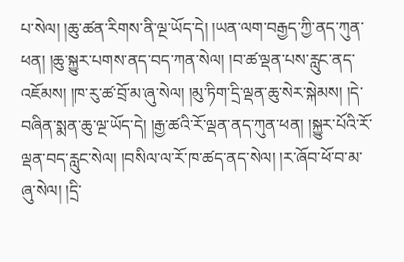པ་སེལ། །ཆུ་ཚན་རིགས་ནི་ལྔ་ཡོད་དེ། །ཡན་ལག་བརྒྱད་ཀྱི་ནད་ཀུན་ཕན། །ཆུ་སྐྱུར་པགས་ནད་བད་ཀན་སེལ། །བ་ཚ་ལྡན་པས་རླུང་ནད་འཇོམས། །ཁ་རུ་ཚ་བྲོ་མ་ཞུ་སེལ། །མུ་ཏིག་དྲི་ལྡན་ཆུ་སེར་སྐེམས། །དེ་བཞིན་སྨན་ཆུ་ལྔ་ཡོད་དེ། །རྒྱ་ཚའི་རོ་ལྡན་ནད་ཀུན་ཕན། །སྐྱུར་པོའི་རོ་ལྡན་བད་རླུང་སེལ། །བསིལ་ལ་རོ་ཁ་ཚད་ནད་སེལ། །ར་ཞོབ་ཕོ་བ་མ་ཞུ་སེལ། །དྲི་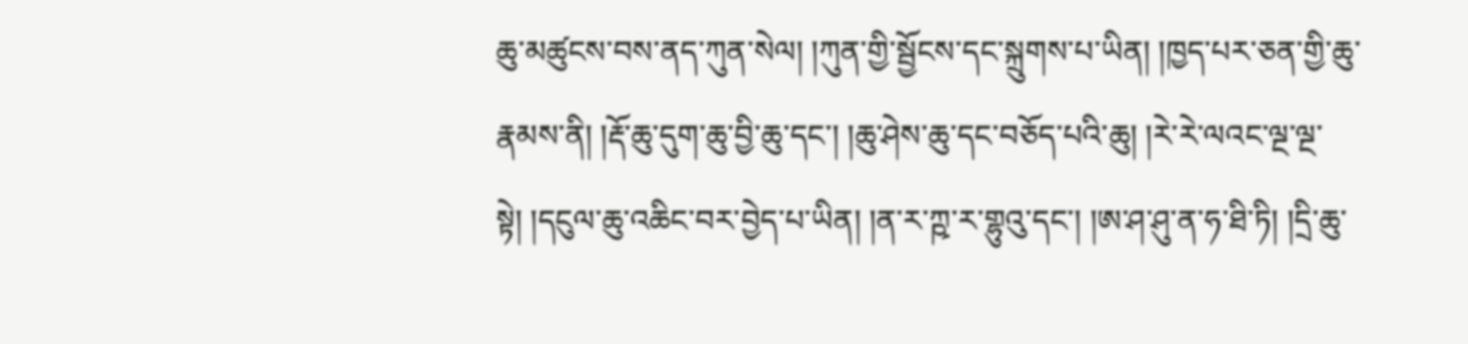ཆུ་མཚུངས་བས་ནད་ཀུན་སེལ། །ཀུན་གྱི་སྦྱོངས་དང་སྐྲུགས་པ་ཡིན། །ཁྱད་པར་ཅན་གྱི་ཆུ་རྣམས་ནི། །རྡོ་ཆུ་དུག་ཆུ་བྱི་ཆུ་དང་། །ཆུ་ཤེས་ཆུ་དང་བཅོད་པའི་ཆུ། །རེ་རེ་ལའང་ལྔ་ལྔ་སྟེ། །དངུལ་ཆུ་འཆིང་བར་བྱེད་པ་ཡིན། །ན་ར་ཀྵ་ར་གྷུའུ་དང་། །ཨ་ཤ་ཤུ་ན་ཧ་ཐི་ཏི། །དྲི་ཆུ་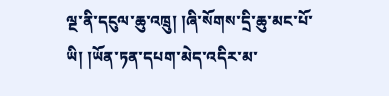ལྔ་ནི་དངུལ་ཆུ་འཁྲུ། །ཞི་སོགས་དྲི་ཆུ་མང་པོ་ཡི། །ཡོན་ཏན་དཔག་མེད་འདིར་མ་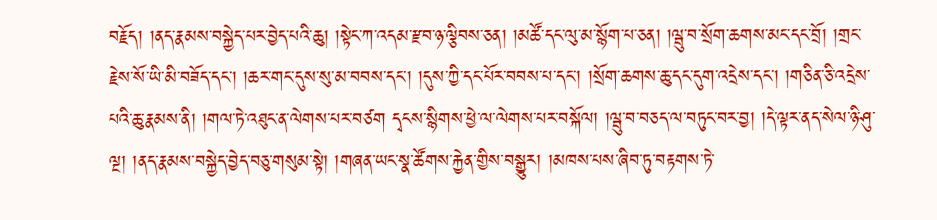བརྗོད། །ནད་རྣམས་བསྐྱེད་པར་བྱེད་པའི་ཆུ། །སྟེང་ཀ་འདམ་རྫབ་ཉ་ལྕིབས་ཅན། །མཚོ་དང་ལུ་མ་སྙོག་པ་ཅན། །ལྦུ་བ་སྲོག་ཆགས་མང་དང་བྲོ། །གྲང་རྗེས་སོ་ཡི་མི་བཟོད་དང་། །ཆར་གང་དུས་སུ་མ་བབས་དང་། །དུས་ཀྱི་དང་པོར་བབས་པ་དང་། །སྲོག་ཆགས་ཆུ་དང་དུག་འདྲེས་དང་། །གཅིན་ཅི་འདྲེས་པའི་ཆུ་རྣམས་ནི། །གལ་ཏེ་འཐུང་ན་ལེགས་པར་བཙག དྭངས་སྙིགས་ཕྱེ་ལ་ལེགས་པར་བསྐོལ། །ལྦུ་བ་བཅད་ལ་བཏུང་བར་བྱ། །དེ་ལྟར་ནད་སེལ་ཉི་ཤུ་ལྔ། །ནད་རྣམས་བསྐྱེད་བྱེད་བཅུ་གསུམ་སྟེ། །གཞན་ཡང་སྣ་ཚོགས་རྐྱེན་གྱིས་བསྒྱུར། །མཁས་པས་ཞིབ་ཏུ་བརྟགས་ཏེ་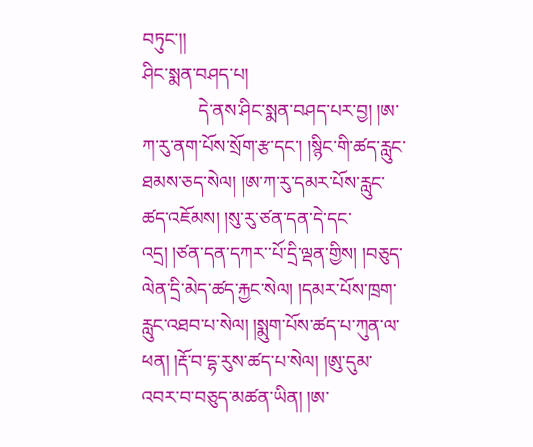བཏུང་།།
ཤིང་སྨན་བཤད་པ།
            དེ་ནས་ཤིང་སྨན་བཤད་པར་བྱ། །ཨ་ཀ་རུ་ནག་པོས་སྲོག་རྩ་དང་། །སྙིང་གི་ཚད་རླུང་ཐམས་ཅད་སེལ། །ཨ་ཀ་རུ་དམར་པོས་རླུང་ཚད་འཇོམས། །སུ་རུ་ཙན་དན་དེ་དང་འདྲ། །ཙན་དན་དཀར་་པོ་དྲི་ལྡན་གྱིས། །བཅུད་ལེན་དྲི་མེད་ཚད་རྐྱང་སེལ། །དམར་པོས་ཁྲག་རླུང་འཐབ་པ་སེལ། །སྨུག་པོས་ཚད་པ་ཀུན་ལ་ཕན། །རྡོ་བ་དྷ་རུས་ཚད་པ་སེལ། །ཨུ་དུམ་འབར་བ་བཅུད་མཚན་ཡིན། །ཨ་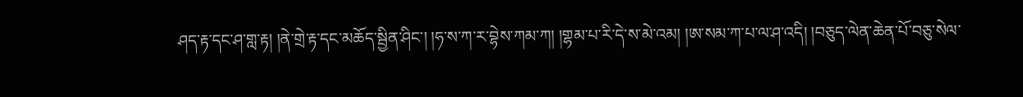ཤད་རྟ་དང་ཤ་གླ་རྟ། །ནེ་གྲེ་རྟ་དང་མཆོད་སྦྱིན་ཤིང་། །ཧ་ས་ཀ་ར་བྷེས་ཀམ་ཀ། །གྷམ་པ་རི་དེ་ས་མེ་འམ། །ཨ་སམ་ཀ་པ་ལ་ཤ་འདི། །བཅུད་ལེན་ཆེན་པོ་བཅུ་སེལ་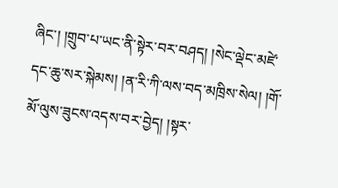ཞིང་། །གྲུབ་པ་ཡང་ནི་སྟེར་བར་བཤད། །སེང་ལྡེང་མཛེ་དང་ཆུ་སར་སྐེམས། །ན་རི་ཀི་ལས་བད་མཁྲིས་སེལ། །གོ་མོ་ལུས་ཟུངས་འདས་བར་བྱེད། །སྟར་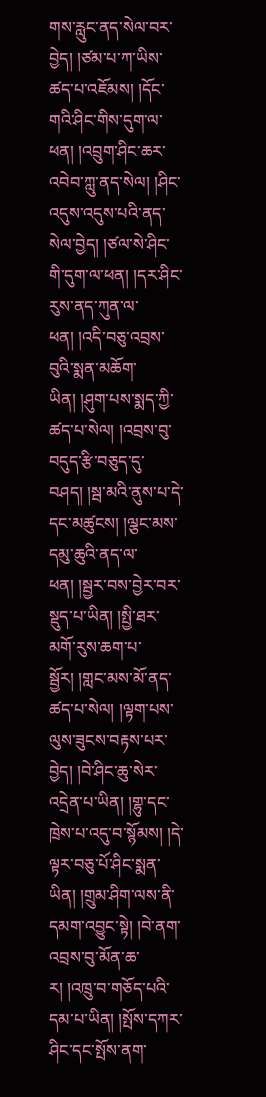གས་རླུང་ནད་སེལ་བར་བྱེད། །ཙམ་པ་ཀ་ཡིས་ཚད་པ་འཇོམས། །དོང་གའི་ཤིང་གིས་དུག་ལ་ཕན། །འབྲུག་ཤིང་ཆར་འབེབ་ཀླུ་ནད་སེལ། །ཤིང་འདུས་འདུས་པའི་ནད་སེལ་བྱེད། །ཙལ་སེ་ཤིང་གི་དུག་ལ་ཕན། །དར་ཤིང་རུས་ནད་ཀུན་ལ་ཕན། །འདི་བཅུ་འབྲས་བུའི་སྨན་མཆོག་ཡིན། །ཤུག་པས་སྨད་ཀྱི་ཚད་པ་སེལ། །འབྲས་བུ་བདུད་རྩི་བཅུད་དུ་བཤད། །སྦ་མའི་ནུས་པ་དེ་དང་མཚུངས། །ལྕང་མས་དམུ་ཆུའི་ནད་ལ་ཕན། །སྦྱར་བས་བྱེར་བར་སྡུད་པ་ཡིན། །སྤྱི་ཐར་མགོ་རུས་ཆག་པ་སྦྱོར། །གླང་མས་མོ་ནད་ཚད་པ་སེལ། །ལྟག་པས་ལུས་ཟུངས་བརྟས་པར་བྱེད། །བེ་ཤིང་ཆུ་སེར་འདྲེན་པ་ཡིན། །གྷུ་དང་ཁྲེས་པ་འདུ་བ་སྙོམས། །དེ་ལྟར་བཅུ་པོ་ཤིང་སྨན་ཡིན། །གྲུམ་ཤིག་ལས་ནི་དམག་འབྱུང་སྟེ། །བེ་ནག་འབྲས་བུ་མོན་ཆ་ར། །འཁྲུ་བ་གཅོད་པའི་དམ་པ་ཡིན། །སྤོས་དཀར་ཤིང་དང་སྤོས་ནག་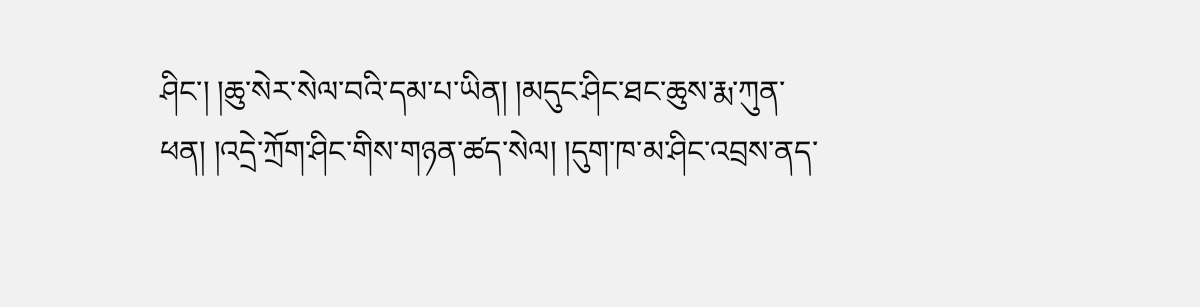ཤིང་། །ཆུ་སེར་སེལ་བའི་དམ་པ་ཡིན། །མདུང་ཤིང་ཐང་ཆུས་རྨ་ཀུན་ཕན། །འདྲེ་ཀྲོག་ཤིང་གིས་གཉན་ཚད་སེལ། །དུག་ཁ་མ་ཤིང་འབྲས་ནད་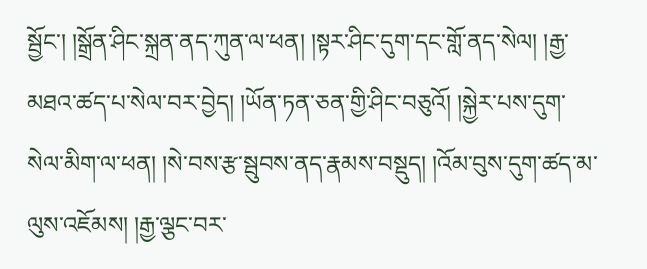སྦྱོང་། །སྒྲོན་ཤིང་སྐྲན་ནད་ཀུན་ལ་ཕན། །སྟར་ཤིང་དུག་དང་གློ་ནད་སེལ། །རྒྱ་མཐའ་ཚད་པ་སེལ་བར་བྱེད། །ཡོན་ཏན་ཅན་གྱི་ཤིང་བཅུའོ། །སྐྱེར་པས་དུག་སེལ་མིག་ལ་ཕན། །སེ་བས་རྩ་སྦུབས་ནད་རྣམས་བསྡུད། །འོམ་བུས་དུག་ཚད་མ་ལུས་འཇོམས། །རྒྱ་ལྕང་བར་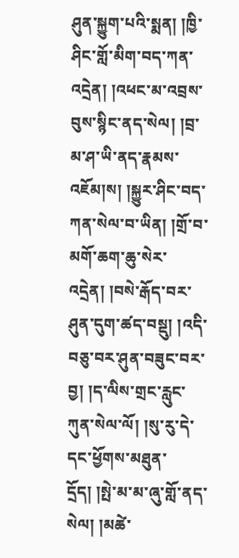ཤུན་སྐྱུག་པའི་སྨན། །ཁྱི་ཤིང་གློ་མིག་བད་ཀན་འདྲེན། །འཕང་མ་འབྲས་བུས་སྙིང་ནད་སེལ། །བྲ་མ་ཤ་ཡི་ནད་རྣམས་འཇོམ།ས། །སྐྱུར་ཤིང་བད་ཀན་སེལ་བ་ཡིན། །གྲོ་བ་མགོ་ཆག་ཆུ་སེར་འདྲེན། །བསེ་རྒོད་བར་ཤུན་དུག་ཚད་བསྡུ། །འདི་བཅུ་བར་ཤུན་བཟུང་བར་བྱ། །ད་ལིས་གྲང་རླུང་ཀུན་སེལ་ལོ། །སུ་རུ་དེ་དང་ཕྱོགས་མཐུན་དྲོད། །སྤེ་མ་མ་ཞུ་གློ་ནད་སེལ། །མཚེ་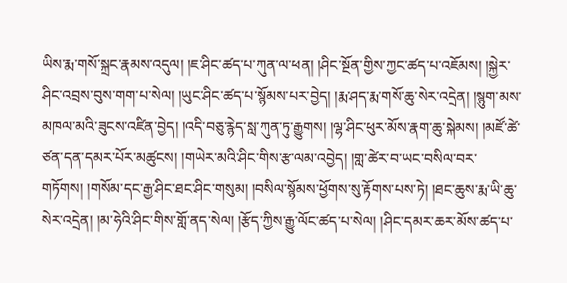ཡིས་རྨ་གསོ་སྐྲང་རྣམས་འདུལ། །ཇ་ཤིང་ཚད་པ་ཀུན་ལ་ཕན། །ཤིང་སྔོན་གྱིས་ཀྱང་ཚད་པ་འཇོམས། །སྐྱེར་ཤིང་འབྲས་བུས་གག་པ་སེལ། །ཡུང་ཤིང་ཚད་པ་སྙོམས་པར་བྱེད། །རྨ་ཤད་རྨ་གསོ་ཆུ་སེར་འདྲེན། །སྙུག་མས་མཁལ་མའི་ཟུངས་འཛིན་བྱེད། །འདི་བཅུ་རྙེད་སླ་ཀུན་ཏུ་རྒྱུགས། །ལྷ་ཤིང་ཕུར་མོས་རྣག་ཆུ་སྐེམས། །མཛོ་ཚེ་ཙན་དན་དམར་པོར་མཚུངས། །གཡེར་མའི་ཤིང་གིས་རྩ་ལམ་འབྱེད། །གླ་ཚེར་བ་ཡང་བསིལ་བར་གཏོགས། །གསོམ་དང་རྒྱ་ཤིང་ཐང་ཤིང་གསུམ། །བསིལ་སྙོམས་ཕྱོགས་སུ་རྟོགས་པས་ཏེ། །ཐང་ཆུས་རྨ་ཡི་ཆུ་སེར་འདྲེན། །མ་ཧེའི་ཤིང་གིས་གློ་ནད་སེལ། །རྩོད་ཀྱིས་རྒྱུ་ལོང་ཚད་པ་སེལ། །ཤིང་དམར་ཆར་མོས་ཚད་པ་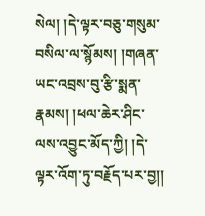སེལ། །དེ་ལྟར་བཅུ་གསུམ་བསིལ་ལ་སྙོམས། །གཞན་ཡང་འབྲས་བུ་རྩི་སྨན་རྣམས། །ཕལ་ཆེར་ཤིང་ལས་འབྱུང་མོད་ཀྱི། །དེ་ལྟར་འོག་ཏུ་བརྗོད་པར་བྱ།།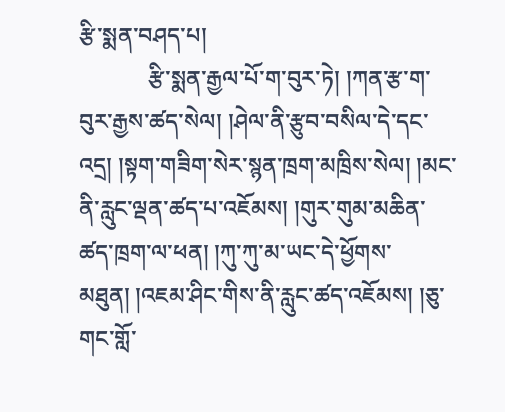རྩི་སྨན་བཤད་པ།
            རྩི་སྨན་རྒྱལ་པོ་ག་བུར་ཏེ། །ཀན་རྩ་ག་བུར་རྒྱས་ཚད་སེལ། །ཤེལ་ནི་རྩུབ་བསིལ་དེ་དང་འདྲ། །སྟག་གཟིག་སེར་སྙན་ཁྲག་མཁྲིས་སེལ། །མང་ནི་རླུང་ལྡན་ཚད་པ་འཇོམས། །གུར་གུམ་མཆིན་ཚད་ཁྲག་ལ་ཕན། །ཀུ་ཀུ་མ་ཡང་དེ་ཕྱོགས་མཐུན། །འཇམ་ཤིང་གིས་ནི་རླུང་ཚད་འཇོམས། །ཅུ་གང་གློ་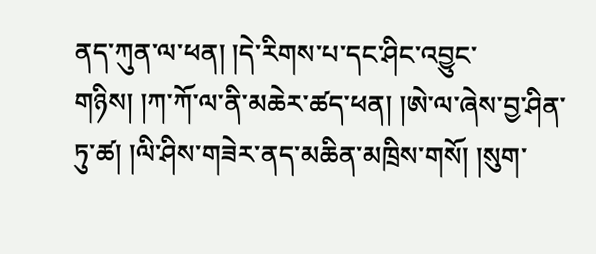ནད་ཀུན་ལ་ཕན། །དེ་རིགས་པ་དང་ཤིང་འབྱུང་གཉིས། །ཀ་ཀོ་ལ་ནི་མཆེར་ཚད་ཕན། །ཨེ་ལ་ཞེས་བྱ་ཤིན་ཏུ་ཚ། །ལི་ཤིས་གཟེར་ནད་མཆིན་མཁྲིས་གསོ། །སུག་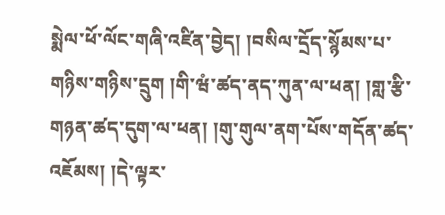སྨེལ་ཕོ་ལོང་གཞི་འཛིན་བྱེད། །བསིལ་དྲོད་སྙོམས་པ་གཉིས་གཉིས་དྲུག །གི་ཝཾ་ཚད་ནད་ཀུན་ལ་ཕན། །གླ་རྩི་གཉན་ཚད་དུག་ལ་ཕན། །གུ་གུལ་ནག་པོས་གདོན་ཚད་འཇོམས། །དེ་ལྟར་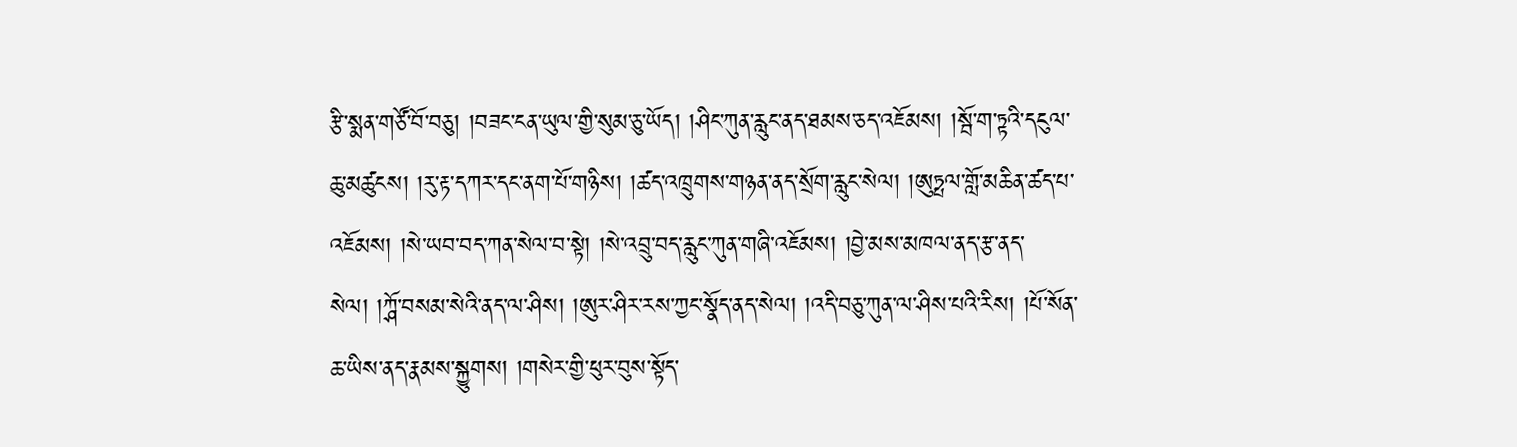རྩི་སྨན་གཙོ་བོ་བཅུ། །བཟང་ངན་ཡུལ་གྱི་སུམ་ཅུ་ཡོད། །ཤིང་ཀུན་རླུང་ནད་ཐམས་ཅད་འཇོམས། །སྦོ་ག་ཏྟའི་དངུལ་ཆུ་མཚུངས། །རུ་རྟ་དཀར་དང་ནག་པོ་གཉིས། །ཚད་འཁྲུགས་གཉན་ནད་སྲོག་རླུང་སེལ། །ཨུཏྤལ་གློ་མཆིན་ཚད་པ་འཇོམས། །སེ་ཡབ་བད་ཀན་སེལ་བ་སྟེ། །སེ་འབྲུ་བད་རླུང་ཀུན་གཞི་འཇོམས། །བྱེ་མས་མཁལ་ནད་རྩ་ནད་སེལ། །ཀྴོ་བསམ་སེའི་ནད་ལ་ཤིས། །ཨུར་ཤིར་རས་ཀྱང་སྣོད་ནད་སེལ། །འདི་བཅུ་ཀུན་ལ་ཤིས་པའི་རིས། །པོ་སོན་ཆ་ཡིས་ནད་རྣམས་སྐྱུགས། །གསེར་གྱི་ཕུར་བུས་སྟོད་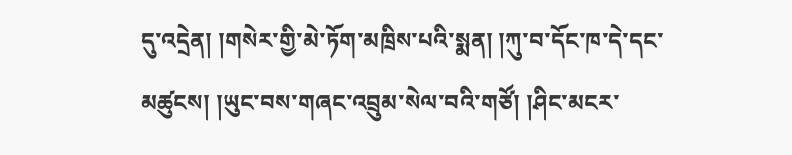དུ་འདྲེན། །གསེར་གྱི་མེ་ཏོག་མཁྲིས་པའི་སྨན། །ཀུ་བ་དོང་ཁ་དེ་དང་མཚུངས། །ཡུང་བས་གཞང་འབྲུམ་སེལ་བའི་གཙོ། །ཤིང་མངར་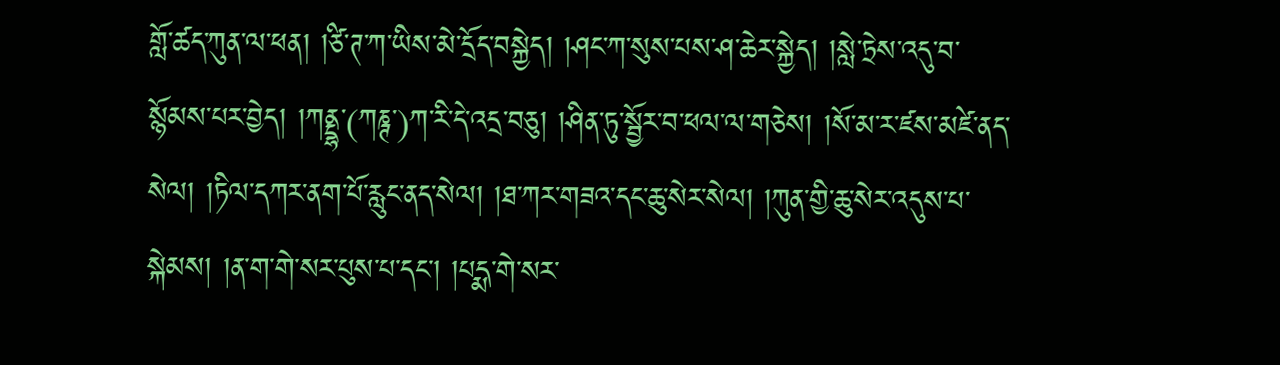གློ་ཚད་ཀུན་ལ་ཕན། །ཙི་ཊ་ཀ་ཡིས་མེ་དྲོད་བསྐྱེད། །ཤང་ཀ་སུས་པས་ཤ་ཆེར་སྐྱེད། །སླེ་ཏྲེས་འདུ་བ་སྙོམས་པར་བྱེད། །ཀནྡྷ་(ཀཎྚ་)ཀ་རི་དེ་འདྲ་བཅུ། །ཤིན་ཏུ་སྦྱོར་བ་ཕལ་ལ་གཅེས། །སོ་མ་ར་ཛས་མཛེ་ནད་སེལ། །ཏིལ་དཀར་ནག་པོ་རླུང་ནད་སེལ། །ཐ་ཀར་གཟའ་དང་ཆུ་སེར་སེལ། །ཀུན་གྱི་ཆུ་སེར་འདུས་པ་སྐེམས། །ན་ག་གེ་སར་པུས་པ་དང་། །པདྨ་གེ་སར་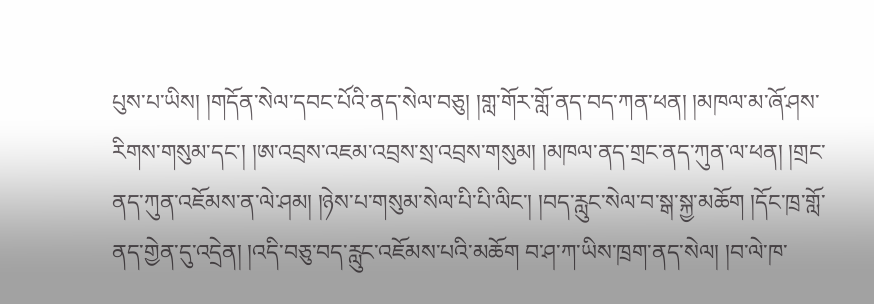པུས་པ་ཡིས། །གདོན་སེལ་དབང་པོའི་ནད་སེལ་བཅུ། །གླ་གོར་གློ་ནད་བད་ཀན་ཕན། །མཁལ་མ་ཞོ་ཤས་རིགས་གསུམ་དང་། །ཨ་འབྲས་འཇམ་འབྲས་སྲ་འབྲས་གསུམ། །མཁལ་ནད་གྲང་ནད་ཀུན་ལ་ཕན། །གྲང་ནད་ཀུན་འཇོམས་ན་ལེ་ཤམ། །ཉེས་པ་གསུམ་སེལ་པི་པི་ལིང་། །བད་རླུང་སེལ་བ་སྒ་སྐྱ་མཆོག །དོང་ཁྲ་གློ་ནད་གྱེན་དུ་འདྲེན། །འདི་བཅུ་བད་རླུང་འཇོམས་པའི་མཆོག བ་ཤ་ཀ་ཡིས་ཁྲག་ནད་སེལ། །བ་ལེ་ཁ་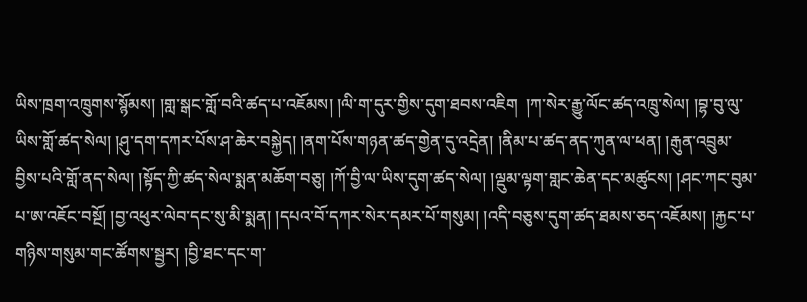ཡིས་ཁྲག་འཁྲུགས་སྙོམས། །གླ་སྒང་གློ་བའི་ཚད་པ་འཇོམས། །ལི་ག་དུར་གྱིས་དུག་ཐབས་འཇིག  །ཀ་སེར་རྒྱུ་ལོང་ཚད་འཁྲུ་སེལ། །བྷ་བུ་ལུ་ཡིས་གློ་ཚད་སེལ། །ཤུ་དག་དཀར་པོས་ཤ་ཆེར་བསྐྱེད། །ནག་པོས་གཉན་ཚད་གྱེན་དུ་འདྲེན། །ནིམ་པ་ཚད་ནད་ཀུན་ལ་ཕན། །རྒུན་འབྲུམ་བྱིས་པའི་གློ་ནད་སེལ། །སྟོད་ཀྱི་ཚད་སེལ་སྨན་མཆོག་བཅུ། །ཀོ་བྱི་ལ་ཡིས་དུག་ཚད་སེལ། །ལྡུམ་ལྟག་གླང་ཆེན་དང་མཚུངས། །ཤང་ཀང་བུམ་པ་ཨ་འཇོང་བསྔོ། །བྱ་འཕུར་ལེབ་དང་སུ་མི་སྨན། །དཔའ་བོ་དཀར་སེར་དམར་པོ་གསུམ། །འདི་བཅུས་དུག་ཚད་ཐམས་ཅད་འཇོམས། །རྐྱང་པ་གཉིས་གསུམ་གང་ཚོགས་སྦྱར། །བྱི་ཐང་དང་ག་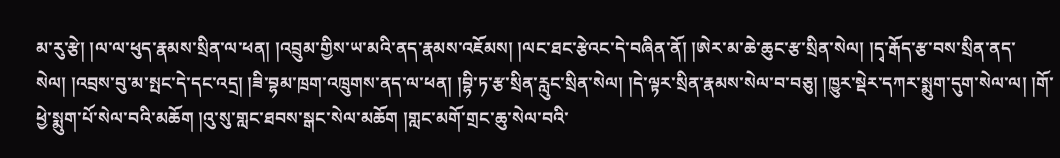མ་རུ་རྩེ། །ལ་ལ་ཕུད་རྣམས་སྲིན་ལ་ཕན། །འབྲུམ་གྱིས་ཡ་མའི་ནད་རྣམས་འཇོམས། །ལང་ཐང་རྩེའང་དེ་བཞིན་ནོ། །ཨེར་མ་ཆེ་ཆུང་རྩ་སྲིན་སེལ། །དྭ་རྒོད་རྩ་བས་སྲིན་ནད་སེལ། །འབྲས་བུ་མ་སྤང་དེ་དང་འདྲ། །ཟི་བྷམ་ཁྲག་འཁྲུགས་ནད་ལ་ཕན། །བྷི་ཏ་རྩ་སྲིན་རླུང་སྲིན་སེལ། །དེ་ལྟར་སྲིན་རྣམས་སེལ་བ་བཅུ། །ཁྱུར་སྡེར་དཀར་སྨུག་དུག་སེལ་ལ། །གོ་ཕྱེ་སྨུག་པོ་སེལ་བའི་མཆོག །འུ་སུ་གླང་ཐབས་སྒང་སེལ་མཆོག །གླང་མགོ་གྲང་ཆུ་སེལ་བའི་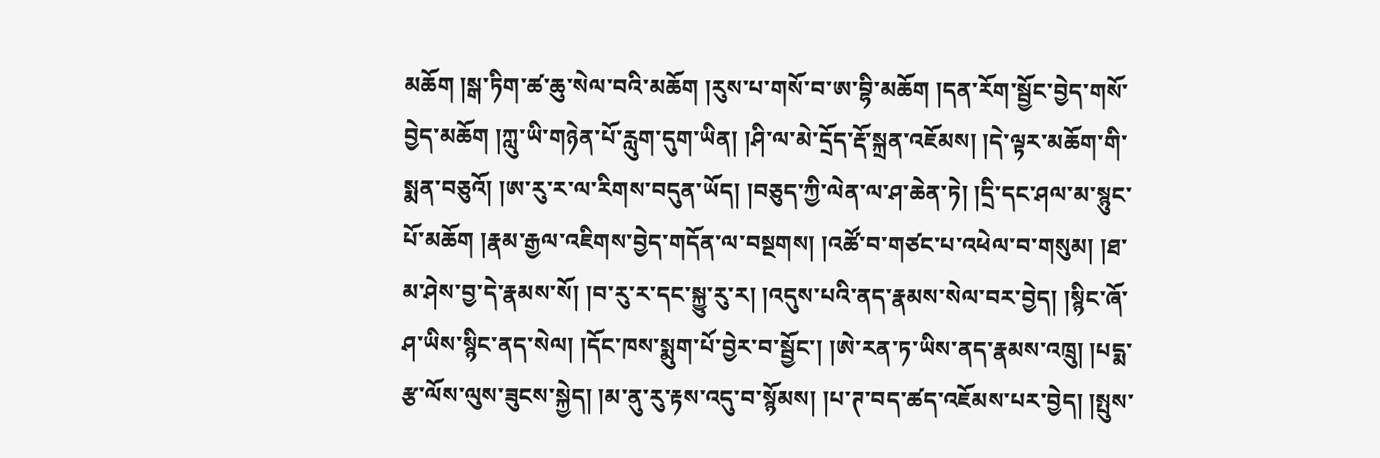མཆོག །སྒ་ཏིག་ཚ་ཆུ་སེལ་བའི་མཆོག །རུས་པ་གསོ་བ་ཨ་བྷི་མཆོག །དན་རོག་སྦྱོང་བྱེད་གསོ་བྱེད་མཆོག །ཀླུ་ཡི་གཉེན་པོ་རླུག་དུག་ཡིན། །ཤི་ལ་མེ་དྲོད་རྡོ་སྐྲན་འཇོམས། །དེ་ལྟར་མཆོག་གི་སྨན་བཅུའོ། །ཨ་རུ་ར་ལ་རིགས་བདུན་ཡོད། །བཅུད་ཀྱི་ལེན་ལ་ཤ་ཆེན་ཏེ། །དྲི་དང་ཤལ་མ་སྙུང་པོ་མཆོག །རྣམ་རྒྱལ་འཇིགས་བྱེད་གདོན་ལ་བསྔགས། །འཚོ་བ་གཙང་པ་འཕེལ་བ་གསུམ། །ཐ་མ་ཤེས་བྱ་དེ་རྣམས་སོ། །བ་རུ་ར་དང་སྐྱུ་རུ་ར། །འདུས་པའི་ནད་རྣམས་སེལ་བར་བྱེད། །སྙིང་ཞོ་ཤ་ཡིས་སྙིང་ནད་སེལ། །དོང་ཁས་སྨུག་པོ་བྱེར་བ་སྦྱོང་། །ཨེ་རན་ཏ་ཡིས་ནད་རྣམས་འཁྲུ། །པདྨ་རྩ་ལོས་ལུས་ཟུངས་སྐྱེད། །མ་ནུ་རུ་རྟས་འདུ་བ་སྙོམས། །པ་ཊ་བད་ཚད་འཇོམས་པར་བྱེད། །སྤུས་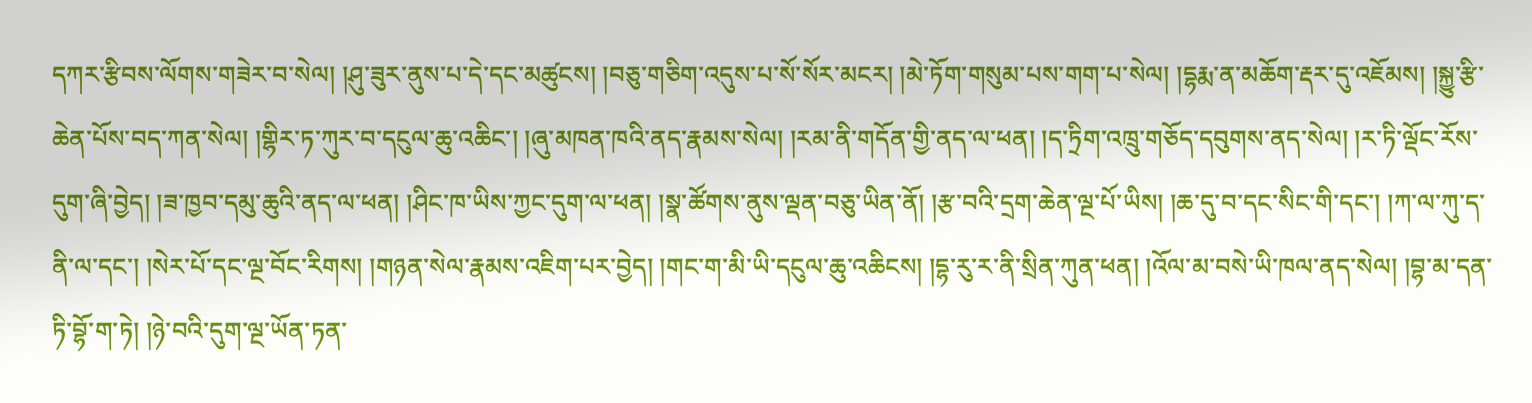དཀར་རྩིབས་ལོགས་གཟེར་བ་སེལ། །ཤུ་ཟུར་ནུས་པ་དེ་དང་མཚུངས། །བཅུ་གཅིག་འདུས་པ་སོ་སོར་མངར། །མེ་ཏོག་གསུམ་པས་གག་པ་སེལ། །དྷརྨ་ན་མཆོག་རྡར་དུ་འཇོམས། །སྐྱུ་རྩི་ཆེན་པོས་བད་ཀན་སེལ། །གྷིར་ཏ་ཀུར་བ་དངུལ་ཆུ་འཆིང་། །ཞུ་མཁན་ཁའི་ནད་རྣམས་སེལ། །རམ་ནི་གདོན་གྱི་ནད་ལ་ཕན། །ད་ཏྲིག་འཁྲུ་གཅོད་དབུགས་ནད་སེལ། །ར་ཏི་ལྡོང་རོས་དུག་ཞི་བྱེད། །ཟ་ཁྱབ་དམུ་ཆུའི་ནད་ལ་ཕན། །ཤིང་ཁ་ཡིས་ཀྱང་དུག་ལ་ཕན། །སྣ་ཚོགས་ནུས་ལྡན་བཅུ་ཡིན་ནོ། །རྩ་བའི་དྲག་ཆེན་ལྔ་པོ་ཡིས། །ཆ་དུ་བ་དང་སིང་གི་དང་། །ཀ་ལ་ཀུ་ད་ནི་ལ་དང་། །སེར་པོ་དང་ལྔ་བོང་རིགས། །གཉན་སེལ་རྣམས་འཇིག་པར་བྱེད། །གང་ག་མི་ཡི་དངུལ་ཆུ་འཆིངས། །དྷ་རུ་ར་ནི་སྲིན་ཀུན་ཕན། །འོལ་མ་བསེ་ཡི་ཁལ་ནད་སེལ། །བྷ་མ་དན་ཏི་བྷོ་ག་ཏེ། །ཉེ་བའི་དུག་ལྔ་ཡོན་ཏན་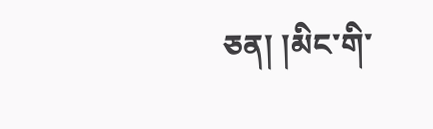ཅན། །མིང་གི་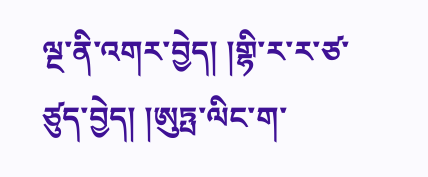ལྔ་ནི་འགར་བྱེད། །གྷི་ར་ར་ཙ་ཙུད་བྱེད། །ཨུཏྤ་ལིང་ག་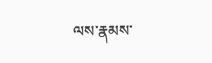ལས་རྣམས་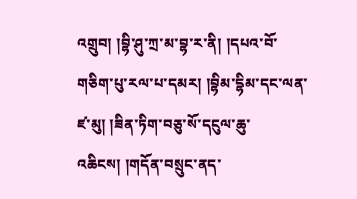འགྲུབ། །བྷི་ཤུ་ཀྲ་མ་བྷ་ར་ནི། །དཔའ་བོ་གཅིག་པུ་རལ་པ་དམར། །བྷིམ་དྷིམ་དང་ལན་ཛ་མུ། །ཟིན་ཏིག་བཅུ་སོ་དངུལ་ཆུ་འཆིངས། །གདོན་བསྲུང་ནད་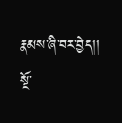རྣམས་ཞི་བར་བྱེད།།
སྔོ་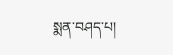སྨན་བཤད་པ།